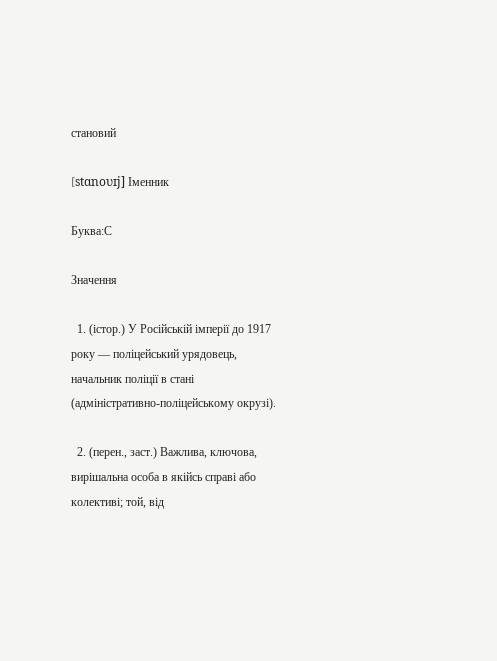становий

[stɑnoʋɪj] Іменник

Буква:С

Значення

  1. (істор.) У Російській імперії до 1917 року — поліцейський урядовець, начальник поліції в стані (адміністративно-поліцейському окрузі).

  2. (перен., заст.) Важлива, ключова, вирішальна особа в якійсь справі або колективі; той, від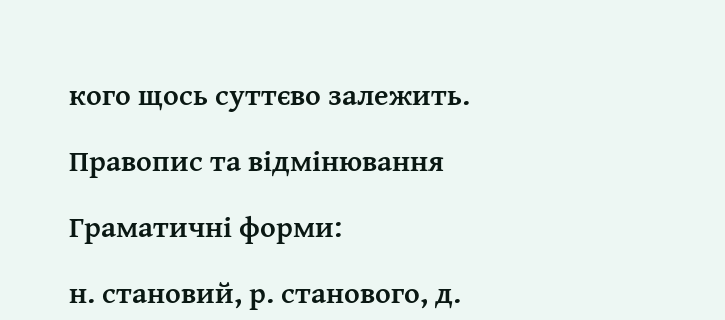кого щось суттєво залежить.

Правопис та відмінювання

Граматичні форми:

н. становий, р. станового, д.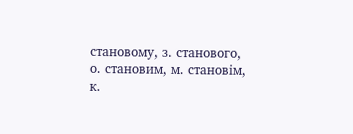становому, з. станового, о. становим, м. становім, к.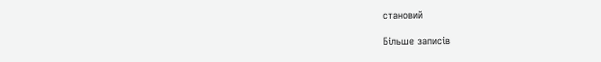становий

Більше записів